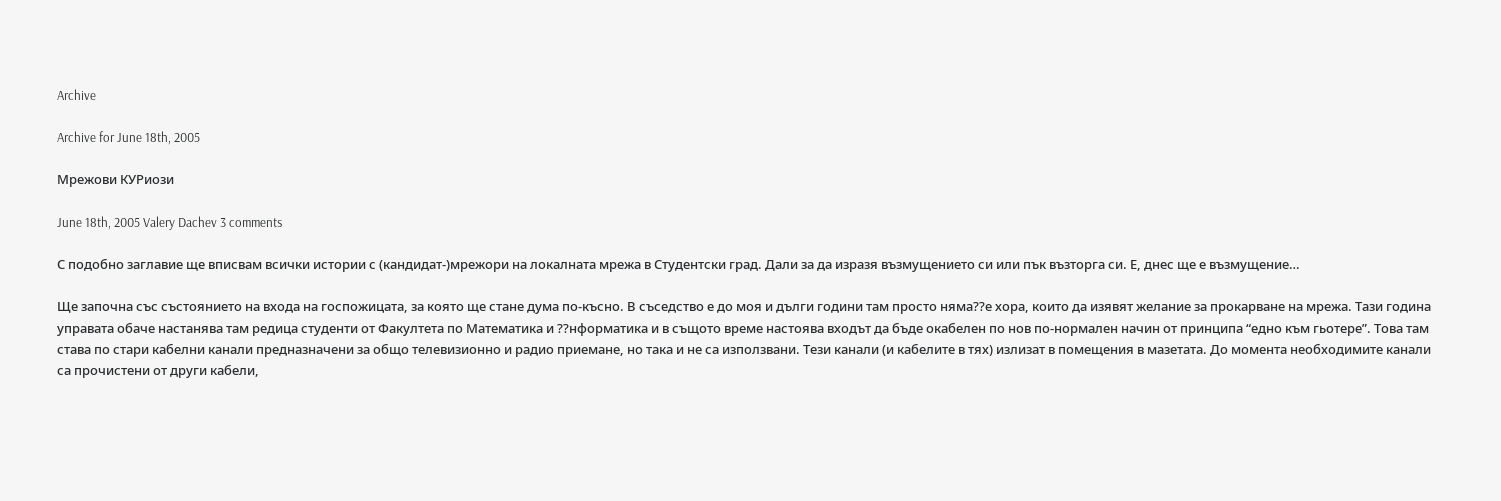Archive

Archive for June 18th, 2005

Мрежови КУРиози

June 18th, 2005 Valery Dachev 3 comments

С подобно заглавие ще вписвам всички истории с (кандидат-)мрежори на локалната мрежа в Студентски град. Дали за да изразя възмущението си или пък възторга си. Е, днес ще е възмущение…

Ще започна със състоянието на входа на госпожицата, за която ще стане дума по-късно. В съседство е до моя и дълги години там просто няма??е хора, които да изявят желание за прокарване на мрежа. Тази година управата обаче настанява там редица студенти от Факултета по Математика и ??нформатика и в същото време настоява входът да бъде окабелен по нов по-нормален начин от принципа “едно към гьотере”. Това там става по стари кабелни канали предназначени за общо телевизионно и радио приемане, но така и не са използвани. Тези канали (и кабелите в тях) излизат в помещения в мазетата. До момента необходимите канали са прочистени от други кабели,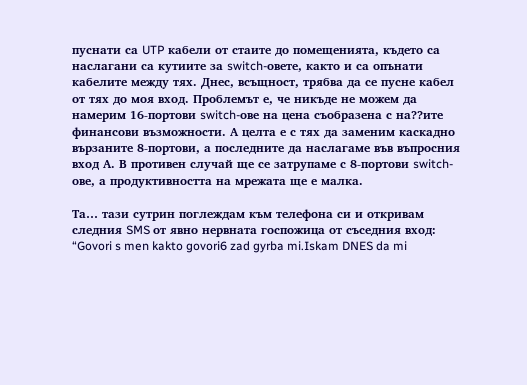пуснати са UTP кабели от стаите до помещенията, където са наслагани са кутиите за switch-овете, както и са опънати кабелите между тях. Днес, всъщност, трябва да се пусне кабел от тях до моя вход. Проблемът е, че никъде не можем да намерим 16-портови switch-ове на цена съобразена с на??ите финансови възможности. А целта е с тях да заменим каскадно вързаните 8-портови, а последните да наслагаме във въпросния вход А. В противен случай ще се затрупаме с 8-портови switch-ове, а продуктивността на мрежата ще е малка.

Та… тази сутрин поглеждам към телефона си и откривам следния SMS от явно нервната госпожица от съседния вход: “Govori s men kakto govori6 zad gyrba mi.Iskam DNES da mi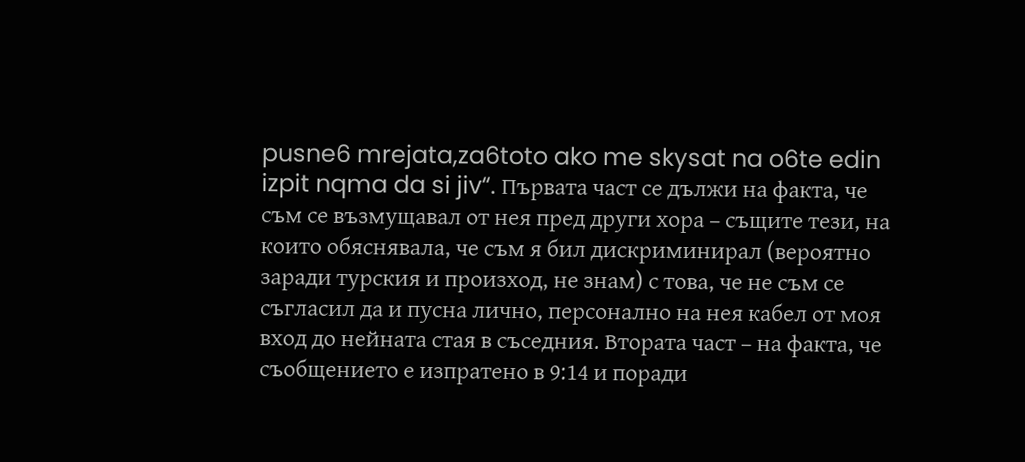pusne6 mrejata,za6toto ako me skysat na o6te edin izpit nqma da si jiv“. Първата част се дължи на факта, че съм се възмущавал от нея пред други хора – същите тези, на които обяснявала, че съм я бил дискриминирал (вероятно заради турския и произход, не знам) с това, че не съм се съгласил да и пусна лично, персонално на нея кабел от моя вход до нейната стая в съседния. Втората част – на факта, че съобщението е изпратено в 9:14 и поради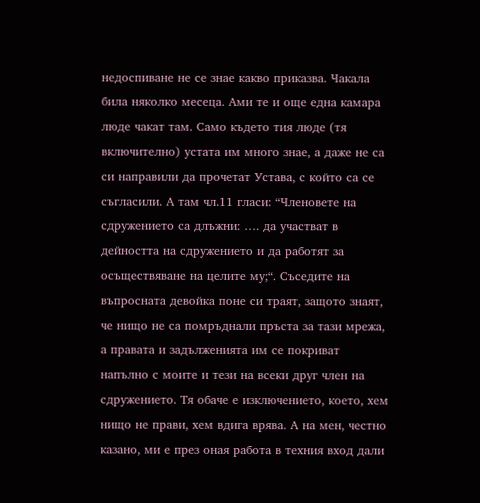недоспиване не се знае какво приказва. Чакала била няколко месеца. Ами те и още една камара люде чакат там. Само където тия люде (тя включително) устата им много знае, а даже не са си направили да прочетат Устава, с който са се съгласили. А там чл.11 гласи: “Членовете на сдружението са длъжни: …. да участват в дейността на сдружението и да работят за осъществяване на целите му;“. Съседите на въпросната девойка поне си траят, защото знаят, че нищо не са помръднали пръста за тази мрежа, а правата и задълженията им се покриват напълно с моите и тези на всеки друг член на сдружението. Тя обаче е изключението, което, хем нищо не прави, хем вдига врява. А на мен, честно казано, ми е през оная работа в техния вход дали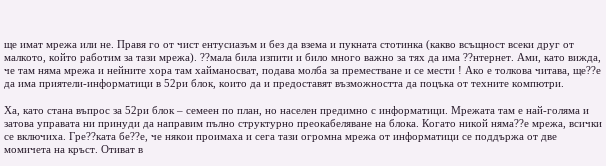ще имат мрежа или не. Правя го от чист ентусиазъм и без да взема и пукната стотинка (какво всъщност всеки друг от малкото, който работим за тази мрежа). ??мала била изпити и било много важно за тях да има ??нтернет. Ами, като вижда, че там няма мрежа и нейните хора там хайманосват, подава молба за преместване и се мести ! Ако е толкова читава, ще??е да има приятели-информатици в 52ри блок, които да и предоставят възможността да поцъка от техните компютри.

Ха, като стана въпрос за 52ри блок – семеен по план, но населен предимно с информатици. Мрежата там е най-голяма и затова управата ни принуди да направим пълно структурно преокабеляване на блока. Когато никой няма??е мрежа, всички се включиха. Гре??ката бе??е, че някои проимаха и сега тази огромна мрежа от информатици се поддържа от две момичета на кръст. Отиват в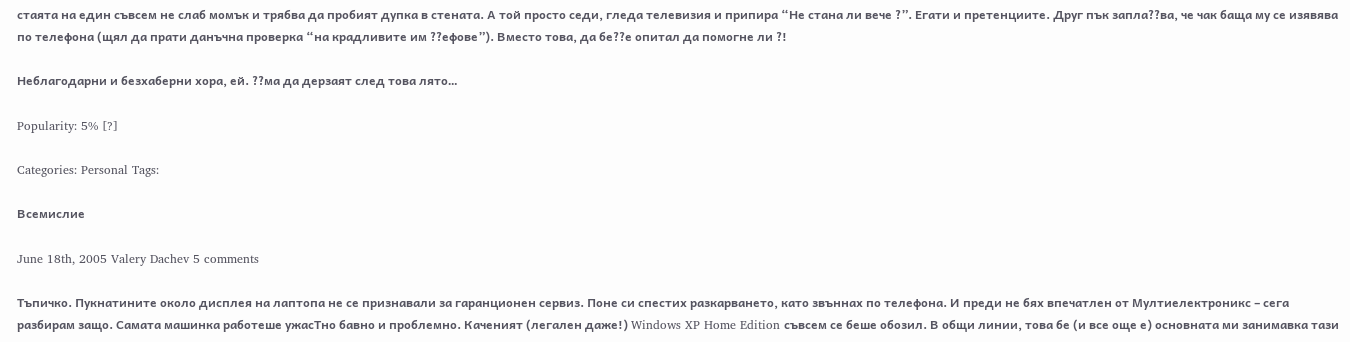стаята на един съвсем не слаб момък и трябва да пробият дупка в стената. А той просто седи, гледа телевизия и припира “Не стана ли вече ?”. Егати и претенциите. Друг пък запла??ва, че чак баща му се изявява по телефона (щял да прати данъчна проверка “на крадливите им ??ефове”). Вместо това, да бе??е опитал да помогне ли ?!

Неблагодарни и безхаберни хора, ей. ??ма да дерзаят след това лято…

Popularity: 5% [?]

Categories: Personal Tags:

Всемислие

June 18th, 2005 Valery Dachev 5 comments

Тъпичко. Пукнатините около дисплея на лаптопа не се признавали за гаранционен сервиз. Поне си спестих разкарването, като звъннах по телефона. И преди не бях впечатлен от Мултиелектроникс – сега разбирам защо. Самата машинка работеше ужасТно бавно и проблемно. Каченият (легален даже!) Windows XP Home Edition съвсем се беше обозил. В общи линии, това бе (и все още е) основната ми занимавка тази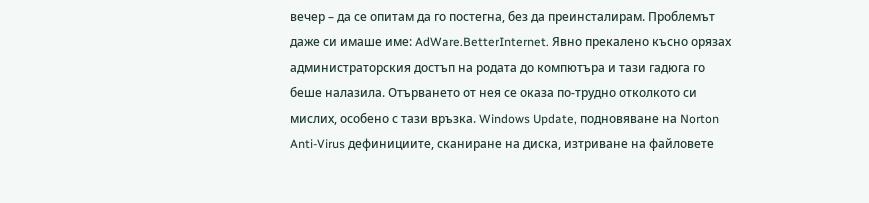вечер – да се опитам да го постегна, без да преинсталирам. Проблемът даже си имаше име: AdWare.BetterInternet. Явно прекалено късно орязах администраторския достъп на родата до компютъра и тази гадюга го беше налазила. Отърването от нея се оказа по-трудно отколкото си мислих, особено с тази връзка. Windows Update, подновяване на Norton Anti-Virus дефинициите, сканиране на диска, изтриване на файловете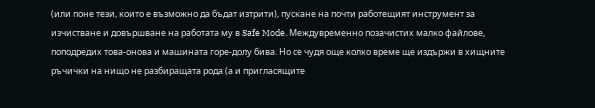(или поне тези, които е възможно да бъдат изтрити), пускане на почти работещият инструмент за изчистване и довършване на работата му в Safe Mode. Междувременно позачистих малко файлове, поподредих това-онова и машината горе-долу бива. Но се чудя още колко време ще издържи в хищните ръчички на нищо не разбиращата рода (а и пригласящите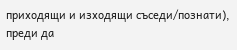приходящи и изходящи съседи/познати), преди да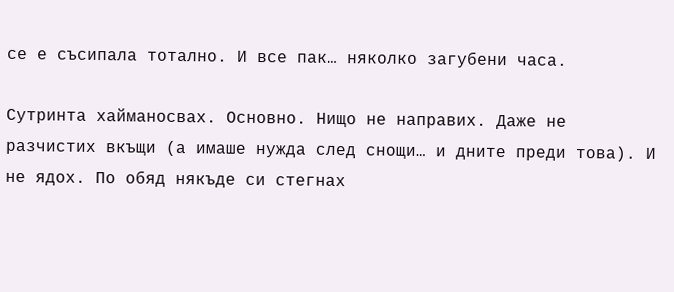се е съсипала тотално. И все пак… няколко загубени часа.

Сутринта хайманосвах. Основно. Нищо не направих. Даже не разчистих вкъщи (а имаше нужда след снощи… и дните преди това). И не ядох. По обяд някъде си стегнах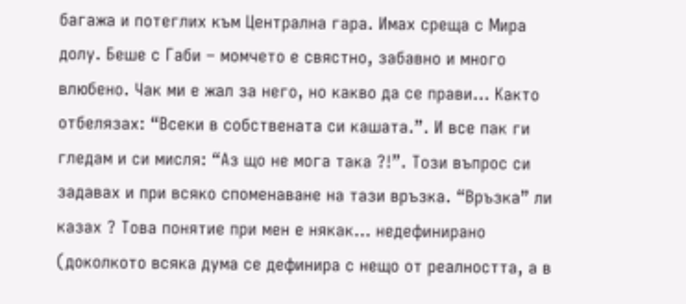багажа и потеглих към Централна гара. Имах среща с Мира долу. Беше с Габи – момчето е свястно, забавно и много влюбено. Чак ми е жал за него, но какво да се прави… Както отбелязах: “Всеки в собствената си кашата.”. И все пак ги гледам и си мисля: “Аз що не мога така ?!”. Този въпрос си задавах и при всяко споменаване на тази връзка. “Връзка” ли казах ? Това понятие при мен е някак… недефинирано (доколкото всяка дума се дефинира с нещо от реалността, а в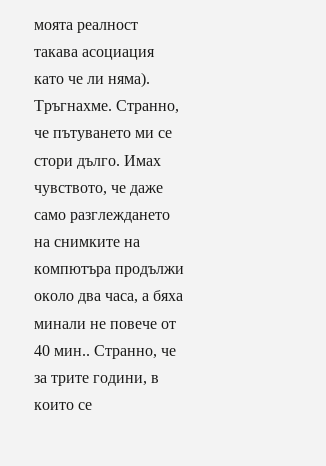моята реалност такава асоциация като че ли няма). Тръгнахме. Странно, че пътуването ми се стори дълго. Имах чувството, че даже само разглеждането на снимките на компютъра продължи около два часа, а бяха минали не повече от 40 мин.. Странно, че за трите години, в които се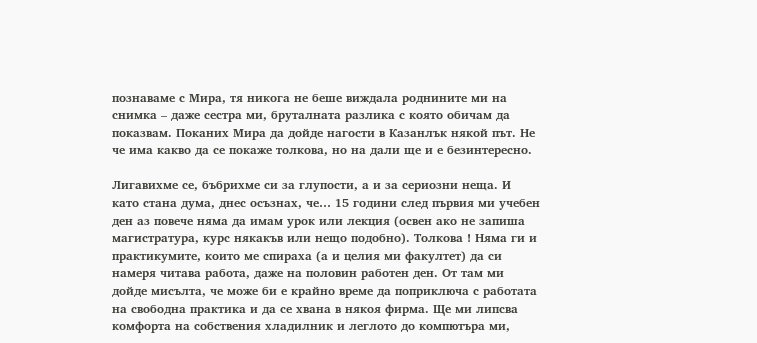познаваме с Мира, тя никога не беше виждала роднините ми на снимка – даже сестра ми, бруталната разлика с която обичам да показвам. Поканих Мира да дойде нагости в Казанлък някой път. Не че има какво да се покаже толкова, но на дали ще и е безинтересно.

Лигавихме се, бъбрихме си за глупости, а и за сериозни неща. И като стана дума, днес осъзнах, че… 15 години след първия ми учебен ден аз повече няма да имам урок или лекция (освен ако не запиша магистратура, курс някакъв или нещо подобно). Толкова ! Няма ги и практикумите, които ме спираха (а и целия ми факултет) да си намеря читава работа, даже на половин работен ден. От там ми дойде мисълта, че може би е крайно време да поприключа с работата на свободна практика и да се хвана в някоя фирма. Ще ми липсва комфорта на собствения хладилник и леглото до компютъра ми,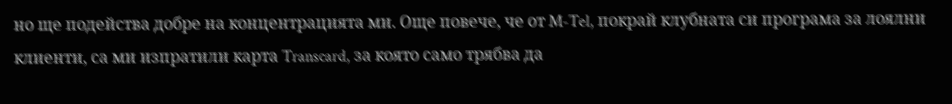но ще подейства добре на концентрацията ми. Още повече, че от M-Tel, покрай клубната си програма за лоялни клиенти, са ми изпратили карта Transcard, за която само трябва да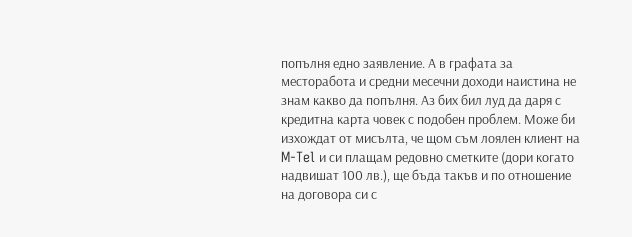попълня едно заявление. А в графата за месторабота и средни месечни доходи наистина не знам какво да попълня. Аз бих бил луд да даря с кредитна карта човек с подобен проблем. Може би изхождат от мисълта, че щом съм лоялен клиент на M-Tel и си плащам редовно сметките (дори когато надвишат 100 лв.), ще бъда такъв и по отношение на договора си с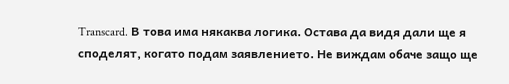Transcard. В това има някаква логика. Остава да видя дали ще я споделят, когато подам заявлението. Не виждам обаче защо ще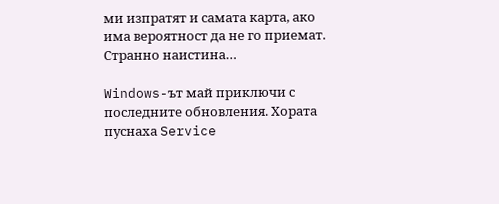ми изпратят и самата карта, ако има вероятност да не го приемат. Странно наистина…

Windows-ът май приключи с последните обновления. Хората пуснаха Service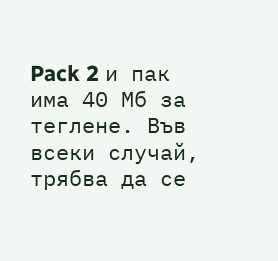Pack 2 и пак има 40 Мб за теглене. Във всеки случай, трябва да се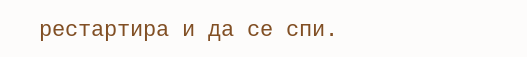рестартира и да се спи.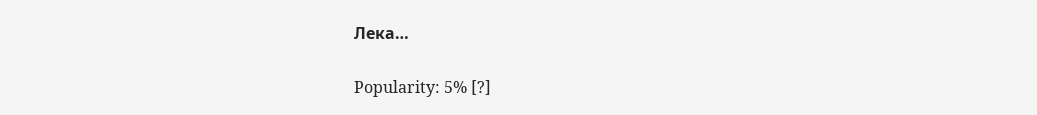Лека…

Popularity: 5% [?]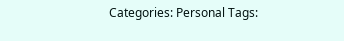Categories: Personal Tags: